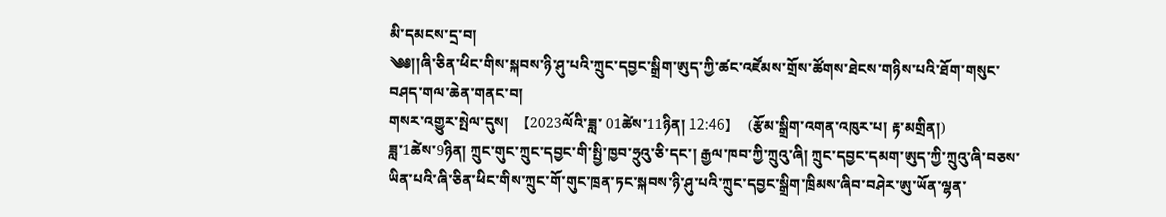མི་དམངས་དྲ་བ།
༄༅།།ཞི་ཅིན་ཕིང་གིས་སྐབས་ཉི་ཤུ་པའི་ཀྲུང་དབྱང་སྒྲིག་ཨུད་ཀྱི་ཚང་འཛོམས་གྲོས་ཚོགས་ཐེངས་གཉིས་པའི་ཐོག་གསུང་བཤད་གལ་ཆེན་གནང་བ།
གསར་འགྱུར་སྤེལ་དུས།  【2023ལོའི་ཟླ་ 01ཚེས་11ཉིན། 12:46】   (རྩོམ་སྒྲིག་འགན་འཁུར་པ། རྟ་མགྲིན།)
ཟླ་1ཚེས་9ཉིན། ཀྲུང་གུང་ཀྲུང་དབྱང་གི་སྤྱི་ཁྱབ་ཧྲུའུ་ཅི་དང་། རྒྱལ་ཁབ་ཀྱི་ཀྲུའུ་ཞི། ཀྲུང་དབྱང་དམག་ཨུད་ཀྱི་ཀྲུའུ་ཞི་བཅས་ཡིན་པའི་ཞི་ཅིན་ཕིང་གིས་ཀྲུང་གོ་གུང་ཁྲན་ཏང་སྐབས་ཉི་ཤུ་པའི་ཀྲུང་དབྱང་སྒྲིག་ཁྲིམས་ཞིབ་བཤེར་ཨུ་ཡོན་ལྷན་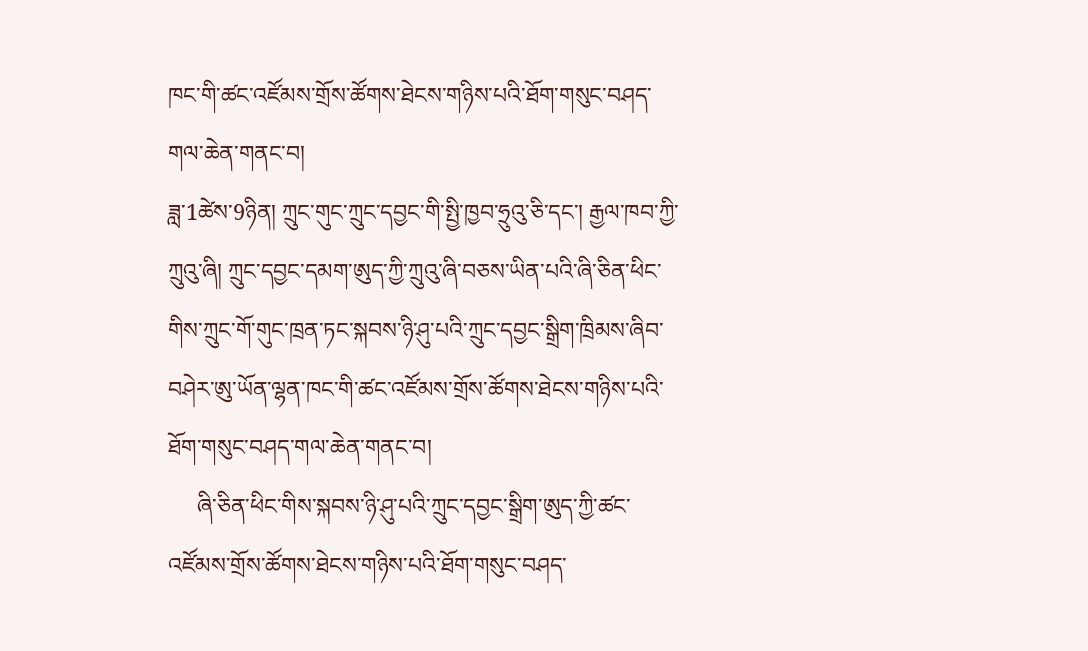ཁང་གི་ཚང་འཛོམས་གྲོས་ཚོགས་ཐེངས་གཉིས་པའི་ཐོག་གསུང་བཤད་གལ་ཆེན་གནང་བ།
ཟླ་1ཚེས་9ཉིན། ཀྲུང་གུང་ཀྲུང་དབྱང་གི་སྤྱི་ཁྱབ་ཧྲུའུ་ཅི་དང་། རྒྱལ་ཁབ་ཀྱི་ཀྲུའུ་ཞི། ཀྲུང་དབྱང་དམག་ཨུད་ཀྱི་ཀྲུའུ་ཞི་བཅས་ཡིན་པའི་ཞི་ཅིན་ཕིང་གིས་ཀྲུང་གོ་གུང་ཁྲན་ཏང་སྐབས་ཉི་ཤུ་པའི་ཀྲུང་དབྱང་སྒྲིག་ཁྲིམས་ཞིབ་བཤེར་ཨུ་ཡོན་ལྷན་ཁང་གི་ཚང་འཛོམས་གྲོས་ཚོགས་ཐེངས་གཉིས་པའི་ཐོག་གསུང་བཤད་གལ་ཆེན་གནང་བ།
     ཞི་ཅིན་ཕིང་གིས་སྐབས་ཉི་ཤུ་པའི་ཀྲུང་དབྱང་སྒྲིག་ཨུད་ཀྱི་ཚང་འཛོམས་གྲོས་ཚོགས་ཐེངས་གཉིས་པའི་ཐོག་གསུང་བཤད་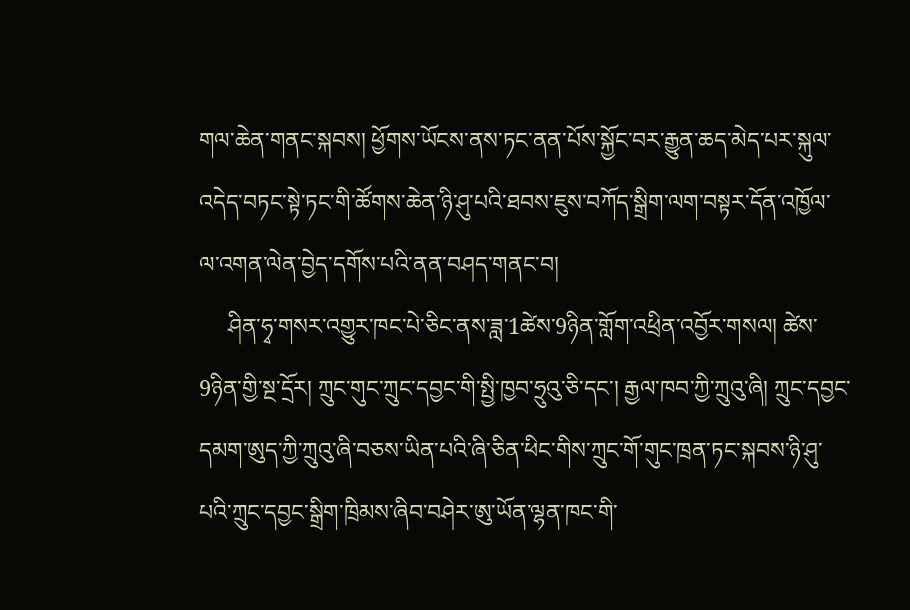གལ་ཆེན་གནང་སྐབས། ཕྱོགས་ཡོངས་ནས་ཏང་ནན་པོས་སྐྱོང་བར་རྒྱུན་ཆད་མེད་པར་སྐུལ་འདེད་བཏང་སྟེ་ཏང་གི་ཚོགས་ཆེན་ཉི་ཤུ་པའི་ཐབས་ཇུས་བཀོད་སྒྲིག་ལག་བསྟར་དོན་འཁྱོལ་ལ་འགན་ལེན་བྱེད་དགོས་པའི་ནན་བཤད་གནང་བ།
     ཤིན་ཧྭ་གསར་འགྱུར་ཁང་པེ་ཅིང་ནས་ཟླ་1ཚེས་9ཉིན་གློག་འཕྲིན་འབྱོར་གསལ། ཚེས་9ཉིན་གྱི་སྔ་དྲོར། ཀྲུང་གུང་ཀྲུང་དབྱང་གི་སྤྱི་ཁྱབ་ཧྲུའུ་ཅི་དང་། རྒྱལ་ཁབ་ཀྱི་ཀྲུའུ་ཞི། ཀྲུང་དབྱང་དམག་ཨུད་ཀྱི་ཀྲུའུ་ཞི་བཅས་ཡིན་པའི་ཞི་ཅིན་ཕིང་གིས་ཀྲུང་གོ་གུང་ཁྲན་ཏང་སྐབས་ཉི་ཤུ་པའི་ཀྲུང་དབྱང་སྒྲིག་ཁྲིམས་ཞིབ་བཤེར་ཨུ་ཡོན་ལྷན་ཁང་གི་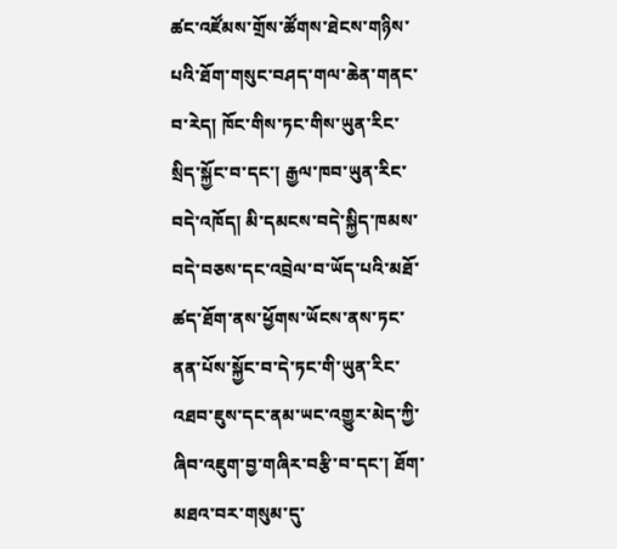ཚང་འཛོམས་གྲོས་ཚོགས་ཐེངས་གཉིས་པའི་ཐོག་གསུང་བཤད་གལ་ཆེན་གནང་བ་རེད། ཁོང་གིས་ཏང་གིས་ཡུན་རིང་སྲིད་སྐྱོང་བ་དང་། རྒྱལ་ཁབ་ཡུན་རིང་བདེ་འཁོད། མི་དམངས་བདེ་སྐྱིད་ཁམས་བདེ་བཅས་དང་འབྲེལ་བ་ཡོད་པའི་མཐོ་ཚད་ཐོག་ནས་ཕྱོགས་ཡོངས་ནས་ཏང་ནན་པོས་སྐྱོང་བ་དེ་ཏང་གི་ཡུན་རིང་འཐབ་ཇུས་དང་ནམ་ཡང་འགྱུར་མེད་ཀྱི་ཞིབ་འཇུག་བྱ་གཞིར་བརྩི་བ་དང་། ཐོག་མཐའ་བར་གསུམ་དུ་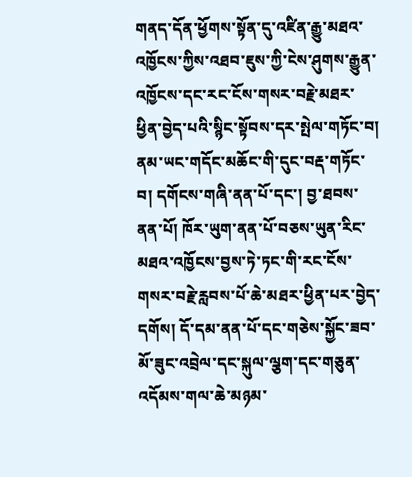གནད་དོན་ཕྱོགས་སྟོན་དུ་འཛིན་རྒྱུ་མཐའ་འཁྱོངས་ཀྱིས་འཐབ་ཇུས་ཀྱི་ངེས་ཤུགས་རྒྱུན་འཁྱོངས་དང་རང་ངོས་གསར་བརྗེ་མཐར་ཕྱིན་བྱེད་པའི་སྙིང་སྟོབས་དར་སྤེལ་གཏོང་བ། ནམ་ཡང་གདོང་མཆོང་གི་དུང་བརྡ་གཏོང་བ། དགོངས་གཞི་ནན་པོ་དང་། བྱ་ཐབས་ནན་པོ། ཁོར་ཡུག་ནན་པོ་བཅས་ཡུན་རིང་མཐའ་འཁྱོངས་བྱས་ཏེ་ཏང་གི་རང་ངོས་གསར་བརྗེ་རླབས་པོ་ཆེ་མཐར་ཕྱིན་པར་བྱེད་དགོས། དོ་དམ་ནན་པོ་དང་གཅེས་སྐྱོང་ཟབ་མོ་ཟུང་འབྲེལ་དང་སྐུལ་ལྕག་དང་གཅུན་འདོམས་གལ་ཆེ་མཉམ་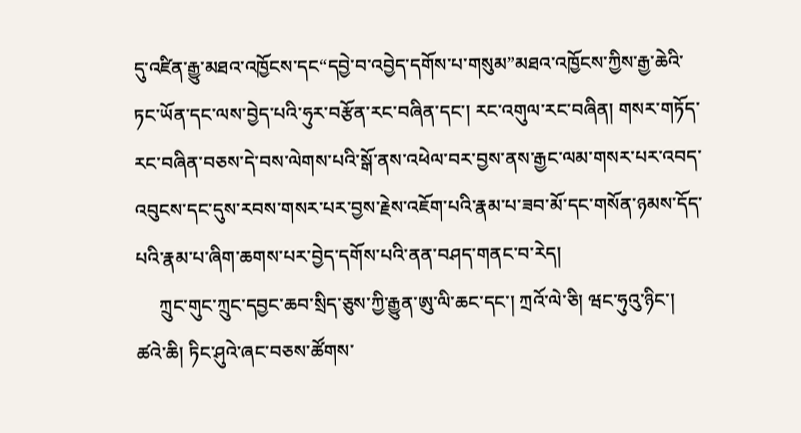དུ་འཛིན་རྒྱུ་མཐའ་འཁྱོངས་དང“དབྱེ་བ་འབྱེད་དགོས་པ་གསུམ”མཐའ་འཁྱོངས་ཀྱིས་རྒྱ་ཆེའི་ཏང་ཡོན་དང་ལས་བྱེད་པའི་ཧུར་བརྩོན་རང་བཞིན་དང་། རང་འགུལ་རང་བཞིན། གསར་གཏོད་རང་བཞིན་བཅས་དེ་བས་ལེགས་པའི་སྒོ་ནས་འཕེལ་བར་བྱས་ནས་རྒྱང་ལམ་གསར་པར་འབད་འབུངས་དང་དུས་རབས་གསར་པར་བྱས་རྗེས་འཇོག་པའི་རྣམ་པ་ཟབ་མོ་དང་གསོན་ཉམས་དོད་པའི་རྣམ་པ་ཞིག་ཆགས་པར་བྱེད་དགོས་པའི་ནན་བཤད་གནང་བ་རེད།
     ཀྲུང་གུང་ཀྲུང་དབྱང་ཆབ་སྲིད་ཅུས་ཀྱི་རྒྱུན་ཨུ་ལི་ཆང་དང་། ཀྲའོ་ལེ་ཅི། ཝང་ཧུའུ་ཉིང་། ཚའེ་ཆི། ཏིང་ཤུའེ་ཞང་བཅས་ཚོགས་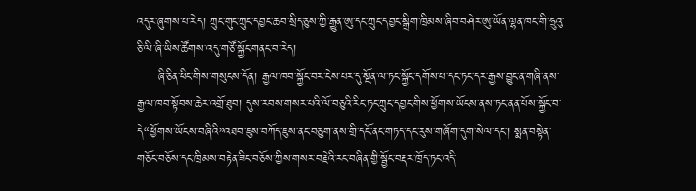འདུར་ཞུགས་པ་རེད། ཀྲུང་གུང་ཀྲུང་དབྱང་ཆབ་སྲིད་ཅུས་ཀྱི་རྒྱུན་ཨུ་དང་ཀྲུང་དབྱང་སྒྲིག་ཁྲིམས་ཞིབ་བཤེར་ཨུ་ཡོན་ལྷན་ཁང་གི་ཧྲུའུ་ཅི་ལི་ཞི་ཡིས་ཚོགས་འདུ་གཙོ་སྐྱོང་གནང་བ་རེད།
     ཞི་ཅིན་ཕིང་གིས་གསུངས་དོན། རྒྱལ་ཁབ་སྐྱོང་བར་ངེས་པར་དུ་སྔོན་ལ་ཏང་སྐྱོང་དགོས་པ་དང་ཏང་དར་རྒྱས་བྱུང་ན་གཞི་ནས་རྒྱལ་ཁབ་སྟོབས་ཆེར་འགྲོ་ཐུབ། དུས་རབས་གསར་པའི་ལོ་བཅུའི་རིང་ཏང་ཀྲུང་དབྱང་གིས་ཕྱོགས་ཡོངས་ནས་ཏང་ནན་པོས་སྐྱོང་བ་དེ“ཕྱོགས་ཡོངས་བཞིའི”འཐབ་ཇུས་བཀོད་ཇུས་ནང་བཅུག་ནས་གྲི་དངོ་ནང་གཏད་དང་རུས་གཞོག་དུག་སེལ་དང་། སྨན་བསྟེན་གཅོང་བཅོས་དང་ཁྲིམས་བརྟེན་ཟིང་བཅོས་ཀྱིས་གསར་བརྗེའི་རང་བཞིན་གྱི་སྦྱོང་བརྡར་ཁྲོད་ཏང་འདི་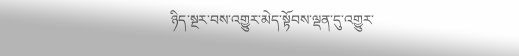ཉིད་སྔར་བས་འགྱུར་མེད་སྟོབས་ལྡན་དུ་འགྱུར་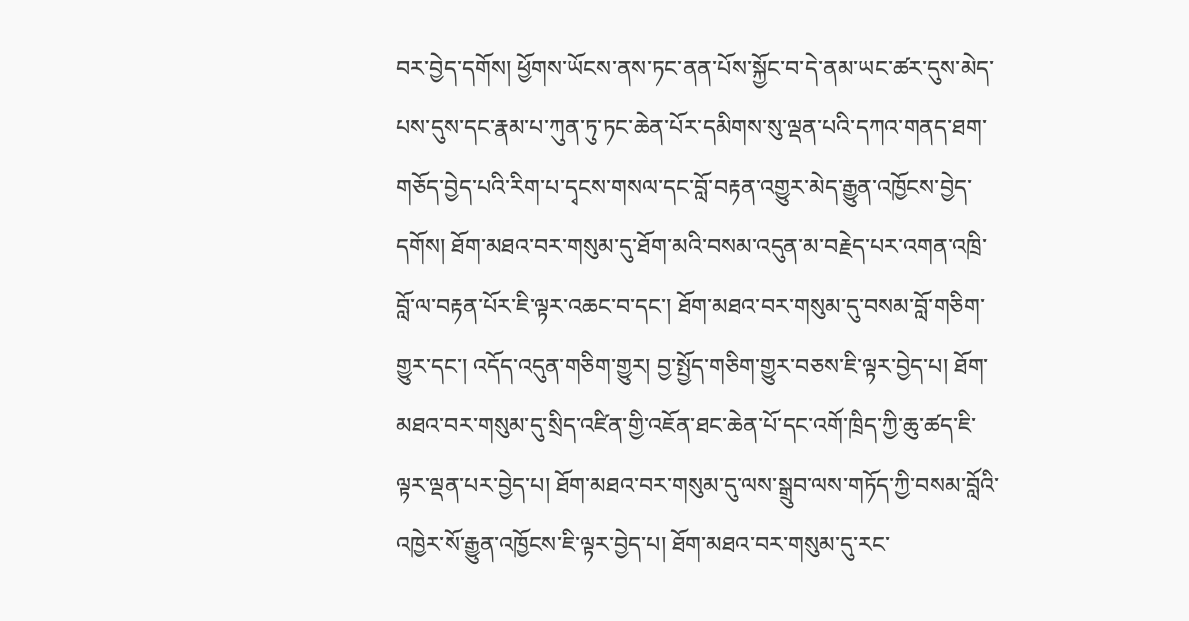བར་བྱེད་དགོས། ཕྱོགས་ཡོངས་ནས་ཏང་ནན་པོས་སྐྱོང་བ་དེ་ནམ་ཡང་ཚར་དུས་མེད་པས་དུས་དང་རྣམ་པ་ཀུན་ཏུ་ཏང་ཆེན་པོར་དམིགས་སུ་ལྡན་པའི་དཀའ་གནད་ཐག་གཅོད་བྱེད་པའི་རིག་པ་དྭངས་གསལ་དང་བློ་བརྟན་འགྱུར་མེད་རྒྱུན་འཁྱོངས་བྱེད་དགོས། ཐོག་མཐའ་བར་གསུམ་དུ་ཐོག་མའི་བསམ་འདུན་མ་བརྗེད་པར་འགན་འཁྲི་བློ་ལ་བརྟན་པོར་ཇི་ལྟར་འཆང་བ་དང་། ཐོག་མཐའ་བར་གསུམ་དུ་བསམ་བློ་གཅིག་གྱུར་དང་། འདོད་འདུན་གཅིག་གྱུར། བྱ་སྤྱོད་གཅིག་གྱུར་བཅས་ཇི་ལྟར་བྱེད་པ། ཐོག་མཐའ་བར་གསུམ་དུ་སྲིད་འཛིན་གྱི་འཇོན་ཐང་ཆེན་པོ་དང་འགོ་ཁྲིད་ཀྱི་ཆུ་ཚད་ཇི་ལྟར་ལྡན་པར་བྱེད་པ། ཐོག་མཐའ་བར་གསུམ་དུ་ལས་སྒྲུབ་ལས་གཏོད་ཀྱི་བསམ་བློའི་འཁྱེར་སོ་རྒྱུན་འཁྱོངས་ཇི་ལྟར་བྱེད་པ། ཐོག་མཐའ་བར་གསུམ་དུ་རང་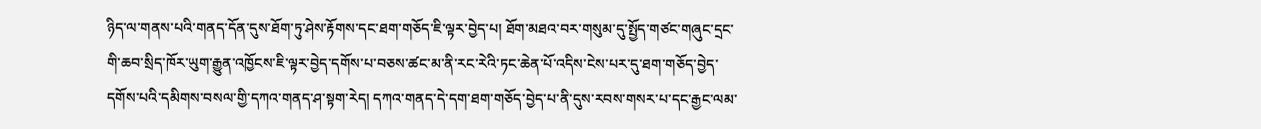ཉིད་ལ་གནས་པའི་གནད་དོན་དུས་ཐོག་ཏུ་ཤེས་རྟོགས་དང་ཐག་གཅོད་ཇི་ལྟར་བྱེད་པ། ཐོག་མཐའ་བར་གསུམ་དུ་སྤྱོད་གཙང་གཞུང་དྲང་གི་ཆབ་སྲིད་ཁོར་ཡུག་རྒྱུན་འཁྱོངས་ཇི་ལྟར་བྱེད་དགོས་པ་བཅས་ཚང་མ་ནི་རང་རེའི་ཏང་ཆེན་པོ་འདིས་ངེས་པར་དུ་ཐག་གཅོད་བྱེད་དགོས་པའི་དམིགས་བསལ་གྱི་དཀའ་གནད་ཤ་སྟག་རེད། དཀའ་གནད་དེ་དག་ཐག་གཅོད་བྱེད་པ་ནི་དུས་རབས་གསར་པ་དང་རྒྱང་ལམ་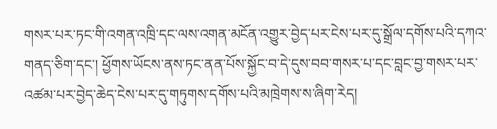གསར་པར་ཏང་གི་འགན་འཁྲི་དང་ལས་འགན་མངོན་འགྱུར་བྱེད་པར་ངེས་པར་དུ་སྒྲོལ་དགོས་པའི་དཀའ་གནད་ཅིག་དང་། ཕྱོགས་ཡོངས་ནས་ཏང་ནན་པོས་སྐྱོང་བ་དེ་དུས་བབ་གསར་པ་དང་བླང་བྱ་གསར་པར་འཚམ་པར་བྱེད་ཆེད་ངེས་པར་དུ་གཏུགས་དགོས་པའི་མཁྲེགས་ས་ཞིག་རེད།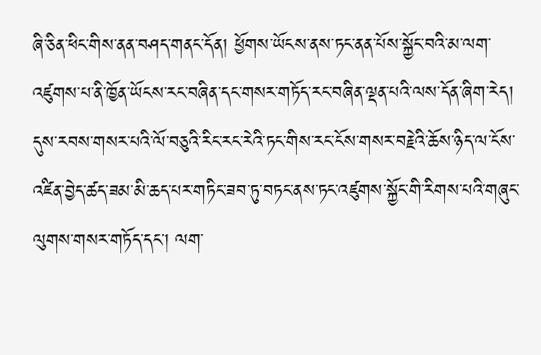ཞི་ཅིན་ཕིང་གིས་ནན་བཤད་གནང་དོན། ཕྱོགས་ཡོངས་ནས་ཏང་ནན་པོས་སྐྱོང་བའི་མ་ལག་འཛུགས་པ་ནི་ཁྱོན་ཡོངས་རང་བཞིན་དང་གསར་གཏོད་རང་བཞིན་ལྡན་པའི་ལས་དོན་ཞིག་རེད། དུས་རབས་གསར་པའི་ལོ་བཅུའི་རིང་རང་རེའི་ཏང་གིས་རང་ངོས་གསར་བརྗེའི་ཆོས་ཉིད་ལ་ངོས་འཛིན་བྱེད་ཚད་ཟམ་མི་ཆད་པར་གཏིང་ཟབ་ཏུ་བཏང་ནས་ཏང་འཛུགས་སྐྱོང་གི་རིགས་པའི་གཞུང་ལུགས་གསར་གཏོད་དང་། ལག་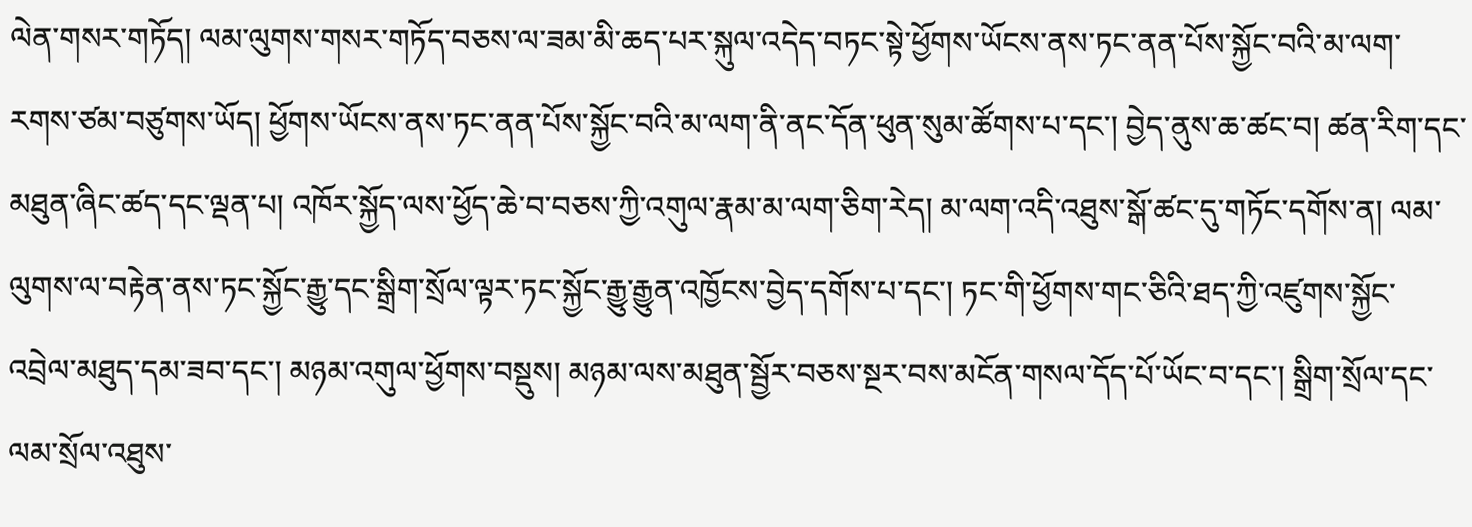ལེན་གསར་གཏོད། ལམ་ལུགས་གསར་གཏོད་བཅས་ལ་ཟམ་མི་ཆད་པར་སྐུལ་འདེད་བཏང་སྟེ་ཕྱོགས་ཡོངས་ནས་ཏང་ནན་པོས་སྐྱོང་བའི་མ་ལག་རགས་ཙམ་བཙུགས་ཡོད། ཕྱོགས་ཡོངས་ནས་ཏང་ནན་པོས་སྐྱོང་བའི་མ་ལག་ནི་ནང་དོན་ཕུན་སུམ་ཚོགས་པ་དང་། བྱེད་ནུས་ཆ་ཚང་བ། ཚན་རིག་དང་མཐུན་ཞིང་ཚད་དང་ལྡན་པ། འཁོར་སྐྱོད་ལས་ཕྱོད་ཆེ་བ་བཅས་ཀྱི་འགུལ་རྣམ་མ་ལག་ཅིག་རེད། མ་ལག་འདི་འཐུས་སྒོ་ཚང་དུ་གཏོང་དགོས་ན། ལམ་ལུགས་ལ་བརྟེན་ནས་ཏང་སྐྱོང་རྒྱུ་དང་སྒྲིག་སྲོལ་ལྟར་ཏང་སྐྱོང་རྒྱུ་རྒྱུན་འཁྱོངས་བྱེད་དགོས་པ་དང་། ཏང་གི་ཕྱོགས་གང་ཅིའི་ཐད་ཀྱི་འཛུགས་སྐྱོང་འབྲེལ་མཐུད་དམ་ཟབ་དང་། མཉམ་འགུལ་ཕྱོགས་བསྡུས། མཉམ་ལས་མཐུན་སྦྱོར་བཅས་སྔར་བས་མངོན་གསལ་དོད་པོ་ཡོང་བ་དང་། སྒྲིག་སྲོལ་དང་ལམ་སྲོལ་འཐུས་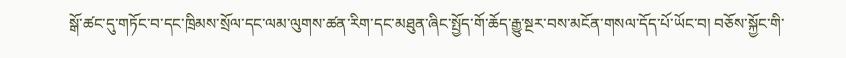སྒོ་ཚང་དུ་གཏོང་བ་དང་ཁྲིམས་སྲོལ་དང་ལམ་ལུགས་ཚན་རིག་དང་མཐུན་ཞིང་སྤྱོད་གོ་ཆོད་རྒྱུ་སྔར་བས་མངོན་གསལ་དོད་པོ་ཡོང་བ། བཅོས་སྐྱོང་གི་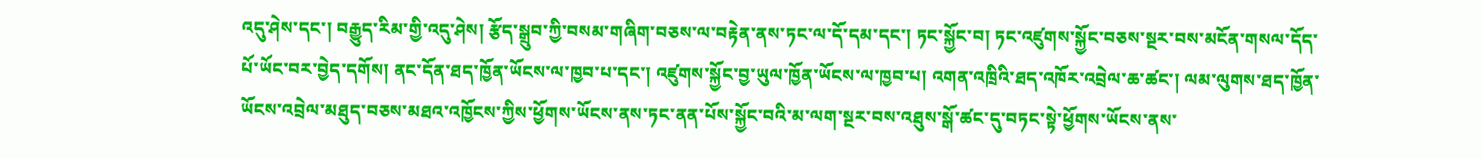འདུ་ཤེས་དང་། བརྒྱུད་རིམ་གྱི་འདུ་ཤེས། རྩོད་སྒྲུབ་ཀྱི་བསམ་གཞིག་བཅས་ལ་བརྟེན་ནས་ཏང་ལ་དོ་དམ་དང་། ཏང་སྐྱོང་བ། ཏང་འཛུགས་སྐྱོང་བཅས་སྔར་བས་མངོན་གསལ་དོད་པོ་ཡོང་བར་བྱེད་དགོས། ནང་དོན་ཐད་ཁྱོན་ཡོངས་ལ་ཁྱབ་པ་དང་། འཛུགས་སྐྱོང་བྱ་ཡུལ་ཁྱོན་ཡོངས་ལ་ཁྱབ་པ། འགན་འཁྲིའི་ཐད་འཁོར་འབྲེལ་ཆ་ཚང་། ལམ་ལུགས་ཐད་ཁྱོན་ཡོངས་འབྲེལ་མཐུད་བཅས་མཐའ་འཁྱོངས་ཀྱིས་ཕྱོགས་ཡོངས་ནས་ཏང་ནན་པོས་སྐྱོང་བའི་མ་ལག་སྔར་བས་འཐུས་སྒོ་ཚང་དུ་བཏང་སྟེ་ཕྱོགས་ཡོངས་ནས་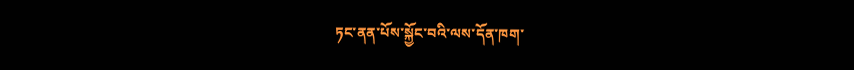ཏང་ནན་པོས་སྐྱོང་བའི་ལས་དོན་ཁག་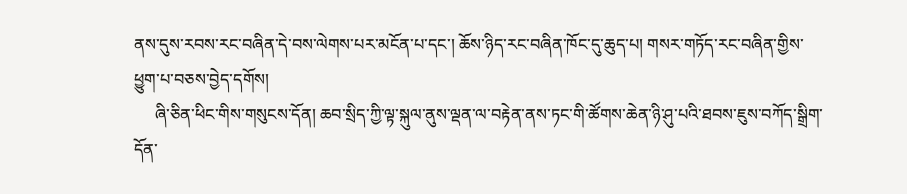ནས་དུས་རབས་རང་བཞིན་དེ་བས་ལེགས་པར་མངོན་པ་དང་། ཆོས་ཉིད་རང་བཞིན་ཁོང་དུ་ཆུད་པ། གསར་གཏོད་རང་བཞིན་གྱིས་ཕྱུག་པ་བཅས་བྱེད་དགོས།
     ཞི་ཅིན་ཕིང་གིས་གསུངས་དོན། ཆབ་སྲིད་ཀྱི་ལྟ་སྐུལ་ནུས་ལྡན་ལ་བརྟེན་ནས་ཏང་གི་ཚོགས་ཆེན་ཉི་ཤུ་པའི་ཐབས་ཇུས་བཀོད་སྒྲིག་དོན་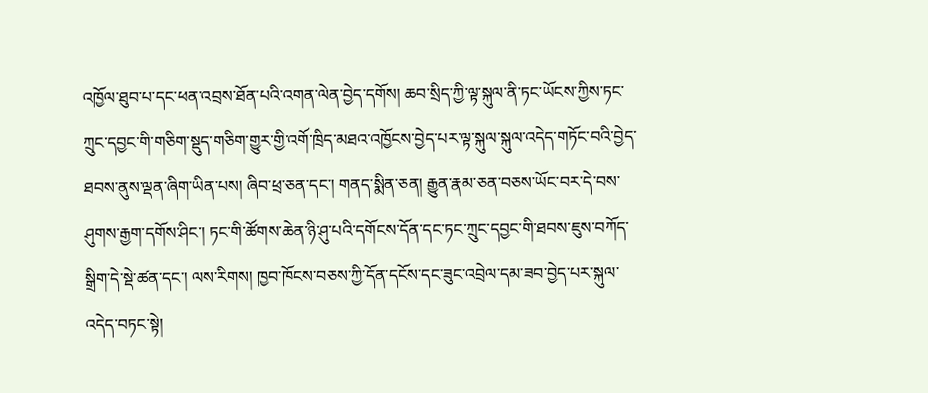འཁྱོལ་ཐུབ་པ་དང་ཕན་འབྲས་ཐོན་པའི་འགན་ལེན་བྱེད་དགོས། ཆབ་སྲིད་ཀྱི་ལྟ་སྐུལ་ནི་ཏང་ཡོངས་ཀྱིས་ཏང་ཀྲུང་དབྱང་གི་གཅིག་སྡུད་གཅིག་གྱུར་གྱི་འགོ་ཁྲིད་མཐའ་འཁྱོངས་བྱེད་པར་ལྟ་སྐུལ་སྐུལ་འདེད་གཏོང་བའི་བྱེད་ཐབས་ནུས་ལྡན་ཞིག་ཡིན་པས། ཞིབ་ཕྲ་ཅན་དང་། གནད་སྨིན་ཅན། རྒྱུན་རྣམ་ཅན་བཅས་ཡོང་བར་དེ་བས་ཤུགས་རྒྱག་དགོས་ཤིང་། ཏང་གི་ཚོགས་ཆེན་ཉི་ཤུ་པའི་དགོངས་དོན་དང་ཏང་ཀྲུང་དབྱང་གི་ཐབས་ཇུས་བཀོད་སྒྲིག་དེ་སྡེ་ཚན་དང་། ལས་རིགས། ཁྱབ་ཁོངས་བཅས་ཀྱི་དོན་དངོས་དང་ཟུང་འབྲེལ་དམ་ཟབ་བྱེད་པར་སྐུལ་འདེད་བཏང་སྟེ།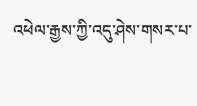འཕེལ་རྒྱས་ཀྱི་འདུ་ཤེས་གསར་པ་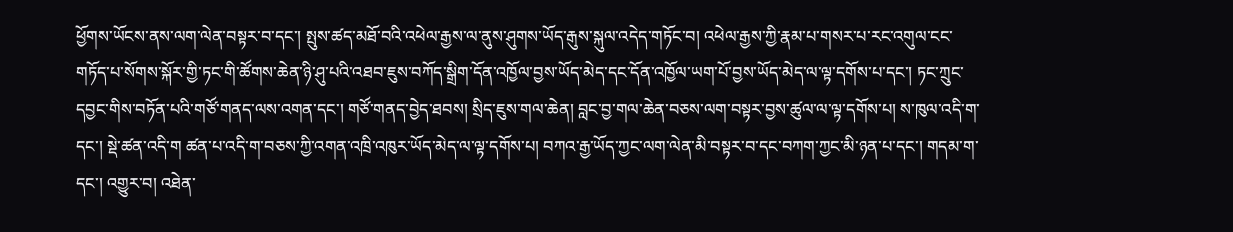ཕྱོགས་ཡོངས་ནས་ལག་ལེན་བསྟར་བ་དང་། སྤུས་ཚད་མཐོ་བའི་འཕེལ་རྒྱས་ལ་ནུས་ཤུགས་ཡོད་རྒུས་སྐུལ་འདེད་གཏོང་བ། འཕེལ་རྒྱས་ཀྱི་རྣམ་པ་གསར་པ་རང་འགུལ་ངང་གཏོད་པ་སོགས་སྐོར་གྱི་ཏང་གི་ཚོགས་ཆེན་ཉི་ཤུ་པའི་འཐབ་ཇུས་བཀོད་སྒྲིག་དོན་འཁྱོལ་བྱས་ཡོད་མེད་དང་དོན་འཁྱོལ་ཡག་པོ་བྱས་ཡོད་མེད་ལ་ལྟ་དགོས་པ་དང་། ཏང་ཀྲུང་དབྱང་གིས་བཏོན་པའི་གཙོ་གནད་ལས་འགན་དང་། གཙོ་གནད་བྱེད་ཐབས། སྲིད་ཇུས་གལ་ཆེན། བླང་བྱ་གལ་ཆེན་བཅས་ལག་བསྟར་བྱས་ཚུལ་ལ་ལྟ་དགོས་པ། ས་ཁུལ་འདི་ག་དང་། སྡེ་ཚན་འདི་ག ཚན་པ་འདི་ག་བཅས་ཀྱི་འགན་འཁྲི་འཁུར་ཡོད་མེད་ལ་ལྟ་དགོས་པ། བཀའ་རྒྱ་ཡོད་ཀྱང་ལག་ལེན་མི་བསྟར་བ་དང་བཀག་ཀྱང་མི་ཉན་པ་དང་། གདམ་ག་དང་། འགྱུར་བ། འཐེན་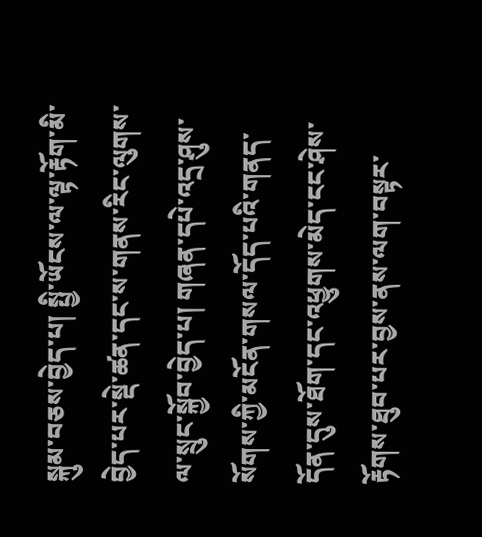སྐུམ་བཅས་བྱེད་པ། སྤྱི་ཡོངས་ལ་ལྟ་རྟོག་མི་བྱེད་པར་སྡེ་ཚན་དང་ས་གནས་རིང་ལུགས་ལ་སྲུང་སྐྱོབ་བྱེད་པ། གཞན་དཔེ་འདྲ་ཤུས་སོགས་ཀྱི་མངོན་གསལ་དོད་པའི་གནད་དོན་དུས་ཐོག་དང་འཕྱུགས་མེད་ངང་ཤེས་རྟོགས་ཐུབ་པར་བྱས་ནས་ལག་བསྟར་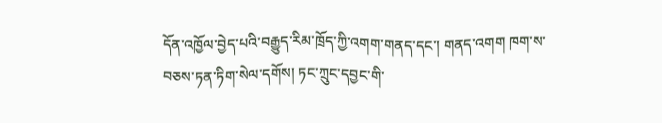དོན་འཁྱོལ་བྱེད་པའི་བརྒྱུད་རིམ་ཁྲོད་ཀྱི་འགག་གནད་དང་། གནད་འགག ཁག་ས་བཅས་ཏན་ཏིག་སེལ་དགོས། ཏང་ཀྲུང་དབྱང་གི་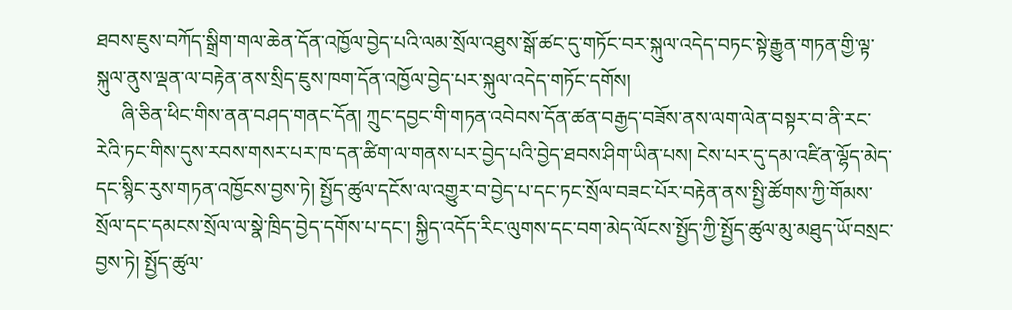ཐབས་ཇུས་བཀོད་སྒྲིག་གལ་ཆེན་དོན་འཁྱོལ་བྱེད་པའི་ལམ་སྲོལ་འཐུས་སྒོ་ཚང་དུ་གཏོང་བར་སྐུལ་འདེད་བཏང་སྟེ་རྒྱུན་གཏན་གྱི་ལྟ་སྐུལ་ནུས་ལྡན་ལ་བརྟེན་ནས་སྲིད་ཇུས་ཁག་དོན་འཁྱོལ་བྱེད་པར་སྐུལ་འདེད་གཏོང་དགོས།
     ཞི་ཅིན་ཕིང་གིས་ནན་བཤད་གནང་དོན། ཀྲུང་དབྱང་གི་གཏན་འབེབས་དོན་ཚན་བརྒྱད་བཟོས་ནས་ལག་ལེན་བསྟར་བ་ནི་རང་རེའི་ཏང་གིས་དུས་རབས་གསར་པར་ཁ་དན་ཚིག་ལ་གནས་པར་བྱེད་པའི་བྱེད་ཐབས་ཤིག་ཡིན་པས། ངེས་པར་དུ་དམ་འཛིན་ལྷོད་མེད་དང་སྙིང་རུས་གཏན་འཁྱོངས་བྱས་ཏེ། སྤྱོད་ཚུལ་དངོས་ལ་འགྱུར་བ་བྱེད་པ་དང་ཏང་སྲོལ་བཟང་པོར་བརྟེན་ནས་སྤྱི་ཚོགས་ཀྱི་གོམས་སྲོལ་དང་དམངས་སྲོལ་ལ་སྣེ་ཁྲིད་བྱེད་དགོས་པ་དང་། སྐྱིད་འདོད་རིང་ལུགས་དང་བག་མེད་ལོངས་སྤྱོད་ཀྱི་སྤྱོད་ཚུལ་མུ་མཐུད་ཡོ་བསྲང་བྱས་ཏེ། སྤྱོད་ཚུལ་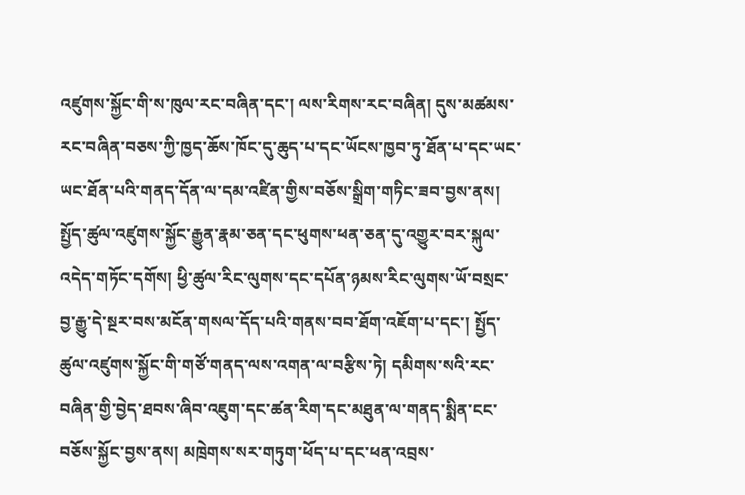འཛུགས་སྐྱོང་གི་ས་ཁུལ་རང་བཞིན་དང་། ལས་རིགས་རང་བཞིན། དུས་མཚམས་རང་བཞིན་བཅས་ཀྱི་ཁྱད་ཆོས་ཁོང་དུ་ཆུད་པ་དང་ཡོངས་ཁྱབ་ཏུ་ཐོན་པ་དང་ཡང་ཡང་ཐོན་པའི་གནད་དོན་ལ་དམ་འཛིན་གྱིས་བཅོས་སྒྲིག་གཏིང་ཟབ་བྱས་ནས། སྤྱོད་ཚུལ་འཛུགས་སྐྱོང་རྒྱུན་རྣམ་ཅན་དང་ཕུགས་ཕན་ཅན་དུ་འགྱུར་བར་སྐུལ་འདེད་གཏོང་དགོས། ཕྱི་ཚུལ་རིང་ལུགས་དང་དཔོན་ཉམས་རིང་ལུགས་ཡོ་བསྲང་བྱ་རྒྱུ་དེ་སྔར་བས་མངོན་གསལ་དོད་པའི་གནས་བབ་ཐོག་འཇོག་པ་དང་། སྤྱོད་ཚུལ་འཛུགས་སྐྱོང་གི་གཙོ་གནད་ལས་འགན་ལ་བརྩིས་ཏེ། དམིགས་སའི་རང་བཞིན་གྱི་བྱེད་ཐབས་ཞིབ་འཇུག་དང་ཚན་རིག་དང་མཐུན་ལ་གནད་སྨིན་ངང་བཅོས་སྐྱོང་བྱས་ནས། མཁྲེགས་སར་གཏུག་ཕོད་པ་དང་ཕན་འབྲས་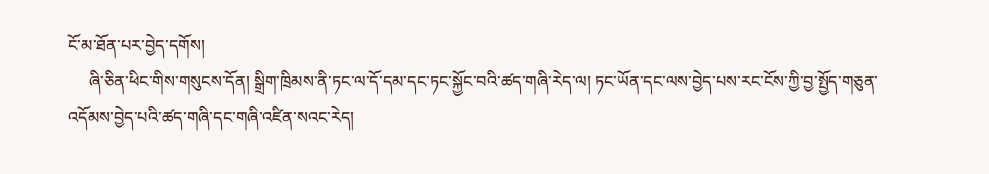ངོ་མ་ཐོན་པར་བྱེད་དགོས།
     ཞི་ཅིན་ཕིང་གིས་གསུངས་དོན། སྒྲིག་ཁྲིམས་ནི་ཏང་ལ་དོ་དམ་དང་ཏང་སྐྱོང་བའི་ཚད་གཞི་རེད་ལ། ཏང་ཡོན་དང་ལས་བྱེད་པས་རང་ངོས་ཀྱི་བྱ་སྤྱོད་གཅུན་འདོམས་བྱེད་པའི་ཚད་གཞི་དང་གཞི་འཛིན་སའང་རེད།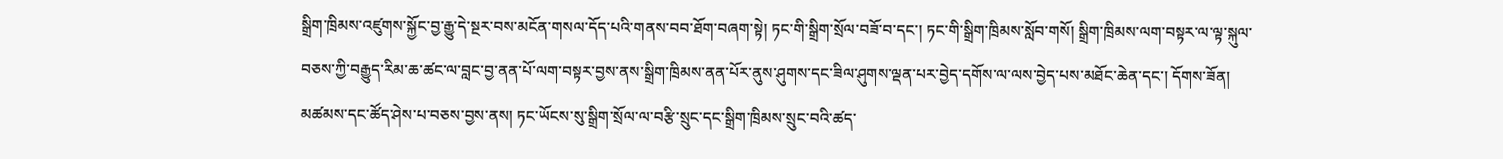སྒྲིག་ཁྲིམས་འཛུགས་སྐྱོང་བྱ་རྒྱུ་དེ་སྔར་བས་མངོན་གསལ་དོད་པའི་གནས་བབ་ཐོག་བཞག་སྟེ། ཏང་གི་སྒྲིག་སྲོལ་བཟོ་བ་དང་། ཏང་གི་སྒྲིག་ཁྲིམས་སློབ་གསོ། སྒྲིག་ཁྲིམས་ལག་བསྟར་ལ་ལྟ་སྐུལ་བཅས་ཀྱི་བརྒྱུད་རིམ་ཆ་ཚང་ལ་བླང་བྱ་ནན་པོ་ལག་བསྟར་བྱས་ནས་སྒྲིག་ཁྲིམས་ནན་པོར་ནུས་ཤུགས་དང་ཟིལ་ཤུགས་ལྡན་པར་བྱེད་དགོས་ལ་ལས་བྱེད་པས་མཐོང་ཆེན་དང་། དོགས་ཟོན། མཚམས་དང་ཚོད་ཤེས་པ་བཅས་བྱས་ནས། ཏང་ཡོངས་སུ་སྒྲིག་སྲོལ་ལ་བརྩི་སྲུང་དང་སྒྲིག་ཁྲིམས་སྲུང་བའི་ཚད་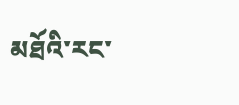མཐོའི་རང་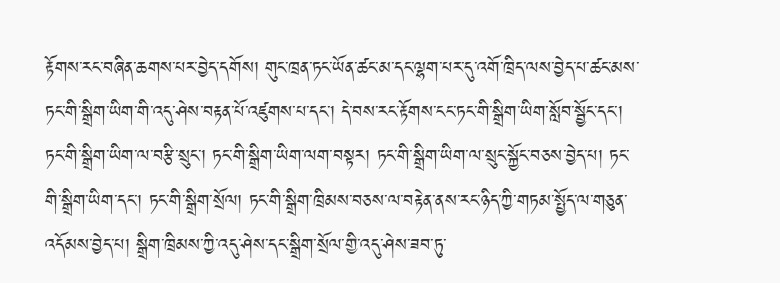རྟོགས་རང་བཞིན་ཆགས་པར་བྱེད་དགོས། གུང་ཁྲན་ཏང་ཡོན་ཚང་མ་དང་ལྷག་པར་དུ་འགོ་ཁྲིད་ལས་བྱེད་པ་ཚང་མས་ཏང་གི་སྒྲིག་ཡིག་གི་འདུ་ཤེས་བརྟན་པོ་འཛུགས་པ་དང་། དེ་བས་རང་རྟོགས་ངང་ཏང་གི་སྒྲིག་ཡིག་སློབ་སྦྱོང་དང་། ཏང་གི་སྒྲིག་ཡིག་ལ་བརྩི་སྲུང་། ཏང་གི་སྒྲིག་ཡིག་ལག་བསྟར། ཏང་གི་སྒྲིག་ཡིག་ལ་སྲུང་སྐྱོང་བཅས་བྱེད་པ། ཏང་གི་སྒྲིག་ཡིག་དང་། ཏང་གི་སྒྲིག་སྲོལ། ཏང་གི་སྒྲིག་ཁྲིམས་བཅས་ལ་བརྟེན་ནས་རང་ཉིད་ཀྱི་གཏམ་སྤྱོད་ལ་གཅུན་འདོམས་བྱེད་པ། སྒྲིག་ཁྲིམས་ཀྱི་འདུ་ཤེས་དང་སྒྲིག་སྲོལ་གྱི་འདུ་ཤེས་ཟབ་ཏུ་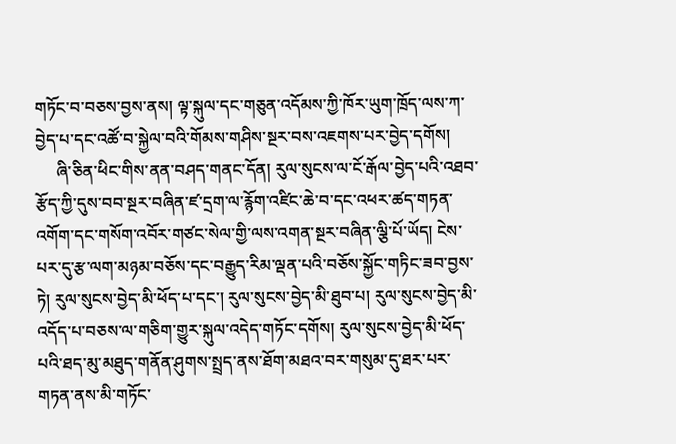གཏོང་བ་བཅས་བྱས་ནས། ལྟ་སྐུལ་དང་གཅུན་འདོམས་ཀྱི་ཁོར་ཡུག་ཁྲོད་ལས་ཀ་བྱེད་པ་དང་འཚོ་བ་སྐྱེལ་བའི་གོམས་གཤིས་སྔར་བས་འཇགས་པར་བྱེད་དགོས།
     ཞི་ཅིན་ཕིང་གིས་ནན་བཤད་གནང་དོན། རུལ་སུངས་ལ་ངོ་རྒོལ་བྱེད་པའི་འཐབ་རྩོད་ཀྱི་དུས་བབ་སྔར་བཞིན་ཛ་དྲག་ལ་རྙོག་འཛིང་ཆེ་བ་དང་འཕར་ཚད་གཏན་འགོག་དང་གསོག་འབོར་གཙང་སེལ་གྱི་ལས་འགན་སྔར་བཞིན་ལྕི་པོ་ཡོད། ངེས་པར་དུ་རྩ་ལག་མཉམ་བཅོས་དང་བརྒྱུད་རིམ་ལྡན་པའི་བཅོས་སྐྱོང་གཏིང་ཟབ་བྱས་ཏེ། རུལ་སུངས་བྱེད་མི་ཕོད་པ་དང་། རུལ་སུངས་བྱེད་མི་ཐུབ་པ། རུལ་སུངས་བྱེད་མི་འདོད་པ་བཅས་ལ་གཅིག་གྱུར་སྐུལ་འདེད་གཏོང་དགོས། རུལ་སུངས་བྱེད་མི་ཕོད་པའི་ཐད་མུ་མཐུད་གནོན་ཤུགས་སྤྲད་ནས་ཐོག་མཐའ་བར་གསུམ་དུ་ཐར་པར་གཏན་ནས་མི་གཏོང་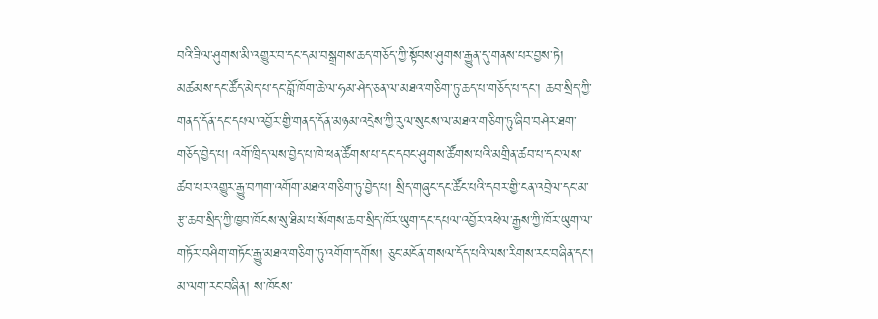བའི་ཟིལ་ཤུགས་མི་འགྱུར་བ་དང་དམ་བསྒྲགས་ཆད་གཅོད་ཀྱི་སྟོབས་ཤུགས་རྒྱུན་དུ་གནས་པར་བྱས་ཏེ། མཚམས་དང་ཚོད་མེད་པ་དང་བློ་ཁོག་ཆེ་ལ་ཧམ་ཤེད་ཅན་ལ་མཐའ་གཅིག་ཏུ་ཆད་པ་གཅོད་པ་དང་། ཆབ་སྲིད་ཀྱི་གནད་དོན་དང་དཔལ་འབྱོར་གྱི་གནད་དོན་མཉམ་འདྲེས་ཀྱི་རུལ་སུངས་ལ་མཐའ་གཅིག་ཏུ་ཞིབ་བཤེར་ཐག་གཅོད་བྱེད་པ། འགོ་ཁྲིད་ལས་བྱེད་པ་ཁེ་ཕན་ཚོགས་པ་དང་དབང་ཤུགས་ཚོགས་པའི་མགྲིན་ཚབ་པ་དང་ལས་ཚབ་པར་འགྱུར་རྒྱུ་བཀག་འགོག་མཐའ་གཅིག་ཏུ་བྱེད་པ། སྲིད་གཞུང་དང་ཚོང་པའི་དབར་གྱི་ངན་འབྲེལ་དང་མ་རྩ་ཆབ་སྲིད་ཀྱི་ཁྱབ་ཁོངས་སུ་ཐིམ་པ་སོགས་ཆབ་སྲིད་ཁོར་ཡུག་དང་དཔལ་འབྱོར་འཕེལ་རྒྱས་ཀྱི་ཁོར་ཡུག་ལ་གཏོར་བཤིག་གཏོང་རྒྱུ་མཐའ་གཅིག་ཏུ་འགོག་དགོས། ཅུང་མངོན་གསལ་དོད་པའི་ལས་རིགས་རང་བཞིན་དང་། མ་ལག་རང་བཞིན། ས་ཁོངས་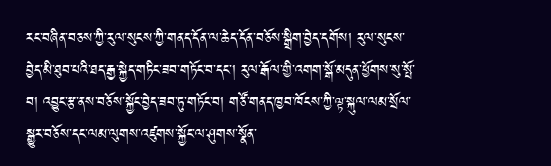རང་བཞིན་བཅས་ཀྱི་རུལ་སུངས་ཀྱི་གནད་དོན་ལ་ཆེད་དོན་བཅོས་སྒྲིག་བྱེད་དགོས། རུལ་སུངས་བྱེད་མི་ཐུབ་པའི་ཐད་རྒྱ་སྐྱེད་གཏིང་ཟབ་གཏོང་བ་དང་། རུལ་རྒོལ་གྱི་འགག་སྒོ་མདུན་ཕྱོགས་སུ་སྤོ་བ། འབྱུང་རྩ་ནས་བཅོས་སྐྱོང་བྱེད་ཟབ་ཏུ་གཏོང་བ། གཙོ་གནད་ཁྱབ་ཁོངས་ཀྱི་ལྟ་སྐུལ་ལམ་སྲོལ་སྒྱུར་བཅོས་དང་ལམ་ལུགས་འཛུགས་སྐྱོང་ལ་ཤུགས་སྣོན་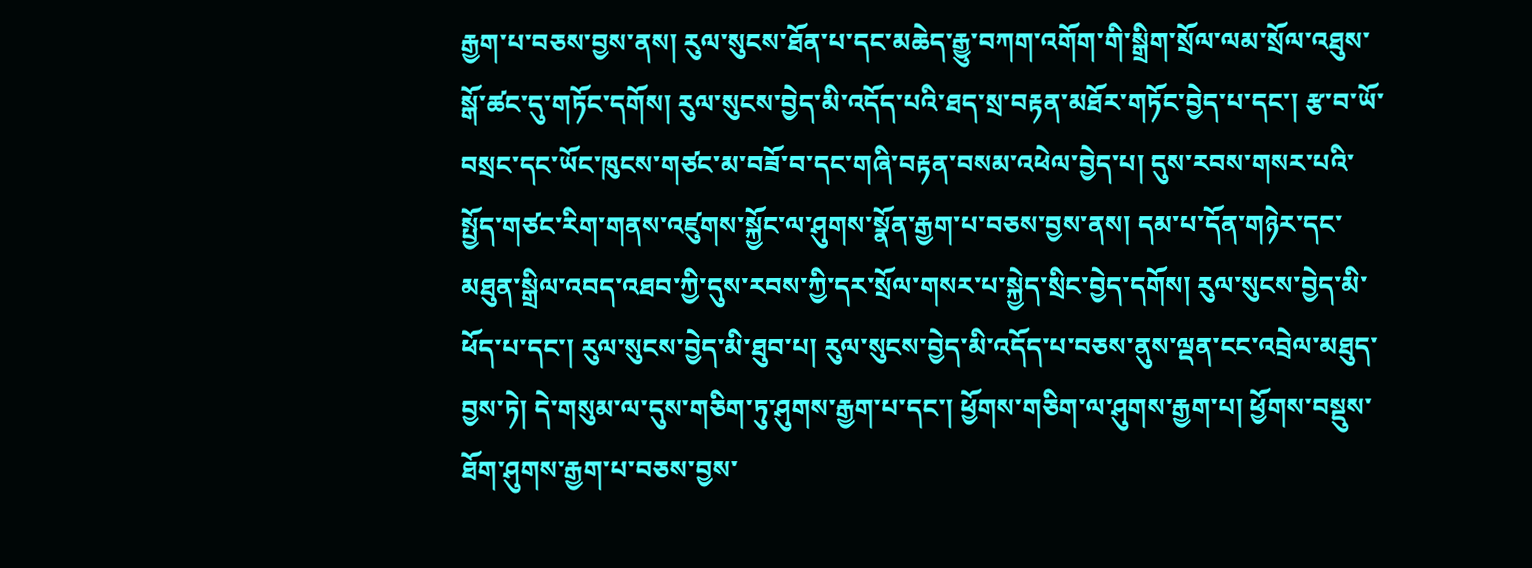རྒྱག་པ་བཅས་བྱས་ནས། རུལ་སུངས་ཐོན་པ་དང་མཆེད་རྒྱུ་བཀག་འགོག་གི་སྒྲིག་སྲོལ་ལམ་སྲོལ་འཐུས་སྒོ་ཚང་དུ་གཏོང་དགོས། རུལ་སུངས་བྱེད་མི་འདོད་པའི་ཐད་སྲ་བརྟན་མཐོར་གཏོང་བྱེད་པ་དང་། རྩ་བ་ཡོ་བསྲང་དང་ཡོང་ཁུངས་གཙང་མ་བཟོ་བ་དང་གཞི་བརྟན་བསམ་འཕེལ་བྱེད་པ། དུས་རབས་གསར་པའི་སྤྱོད་གཙང་རིག་གནས་འཛུགས་སྐྱོང་ལ་ཤུགས་སྣོན་རྒྱག་པ་བཅས་བྱས་ནས། དམ་པ་དོན་གཉེར་དང་མཐུན་སྒྲིལ་འབད་འཐབ་ཀྱི་དུས་རབས་ཀྱི་དར་སྲོལ་གསར་པ་སྐྱེད་སྲིང་བྱེད་དགོས། རུལ་སུངས་བྱེད་མི་ཕོད་པ་དང་། རུལ་སུངས་བྱེད་མི་ཐུབ་པ། རུལ་སུངས་བྱེད་མི་འདོད་པ་བཅས་ནུས་ལྡན་ངང་འབྲེལ་མཐུད་བྱས་ཏེ། དེ་གསུམ་ལ་དུས་གཅིག་ཏུ་ཤུགས་རྒྱག་པ་དང་། ཕྱོགས་གཅིག་ལ་ཤུགས་རྒྱག་པ། ཕྱོགས་བསྡུས་ཐོག་ཤུགས་རྒྱག་པ་བཅས་བྱས་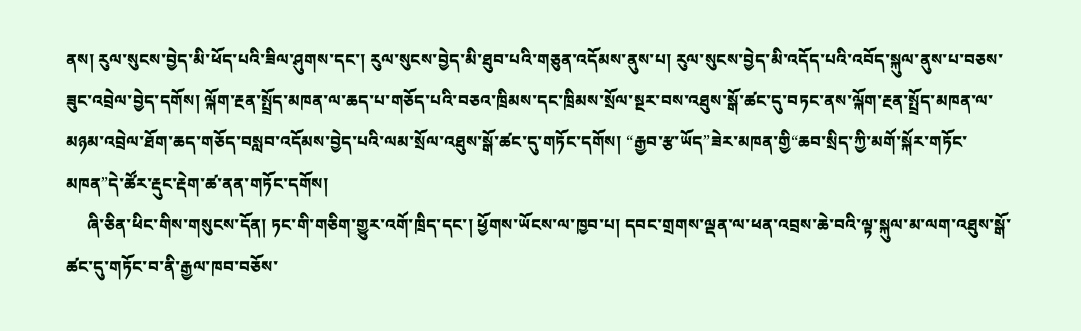ནས། རུལ་སུངས་བྱེད་མི་ཕོད་པའི་ཟིལ་ཤུགས་དང་། རུལ་སུངས་བྱེད་མི་ཐུབ་པའི་གཅུན་འདོམས་ནུས་པ། རུལ་སུངས་བྱེད་མི་འདོད་པའི་འབོད་སྐུལ་ནུས་པ་བཅས་ཟུང་འབྲེལ་བྱེད་དགོས། ལྐོག་རྔན་སྤྲོད་མཁན་ལ་ཆད་པ་གཅོད་པའི་བཅའ་ཁྲིམས་དང་ཁྲིམས་སྲོལ་སྔར་བས་འཐུས་སྒོ་ཚང་དུ་བཏང་ནས་ལྐོག་རྔན་སྤྲོད་མཁན་ལ་མཉམ་འབྲེལ་ཐོག་ཆད་གཅོད་བསླབ་འདོམས་བྱེད་པའི་ལམ་སྲོལ་འཐུས་སྒོ་ཚང་དུ་གཏོང་དགོས། “རྒྱབ་རྩ་ཡོད”ཟེར་མཁན་གྱི“ཆབ་སྲིད་ཀྱི་མགོ་སྐོར་གཏོང་མཁན”དེ་ཚོར་རྡུང་རྡེག་ཚ་ནན་གཏོང་དགོས།
     ཞི་ཅིན་ཕིང་གིས་གསུངས་དོན། ཏང་གི་གཅིག་གྱུར་འགོ་ཁྲིད་དང་། ཕྱོགས་ཡོངས་ལ་ཁྱབ་པ། དབང་གྲགས་ལྡན་ལ་ཕན་འབྲས་ཆེ་བའི་ལྟ་སྐུལ་མ་ལག་འཐུས་སྒོ་ཚང་དུ་གཏོང་བ་ནི་རྒྱལ་ཁབ་བཅོས་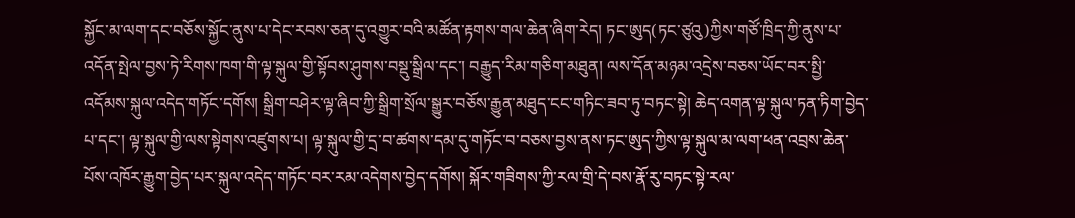སྐྱོང་མ་ལག་དང་བཅོས་སྐྱོང་ནུས་པ་དེང་རབས་ཅན་དུ་འགྱུར་བའི་མཚོན་རྟགས་གལ་ཆེན་ཞིག་རེད། ཏང་ཨུད(ཏང་ཙུའུ)ཀྱིས་གཙོ་ཁྲིད་ཀྱི་ནུས་པ་འདོན་སྤེལ་བྱས་ཏེ་རིགས་ཁག་གི་ལྟ་སྐུལ་གྱི་སྟོབས་ཤུགས་བསྡུ་སྒྲིལ་དང་། བརྒྱུད་རིམ་གཅིག་མཐུན། ལས་དོན་མཉམ་འདྲེས་བཅས་ཡོང་བར་སྤྱི་འདོམས་སྐུལ་འདེད་གཏོང་དགོས། སྒྲིག་བཤེར་ལྟ་ཞིབ་ཀྱི་སྒྲིག་སྲོལ་སྒྱུར་བཅོས་རྒྱུན་མཐུད་ངང་གཏིང་ཟབ་ཏུ་བཏང་སྟེ། ཆེད་འགན་ལྟ་སྐུལ་ཏན་ཏིག་བྱེད་པ་དང་། ལྟ་སྐུལ་གྱི་ལས་སྟེགས་འཛུགས་པ། ལྟ་སྐུལ་གྱི་དྲ་བ་ཚགས་དམ་དུ་གཏོང་བ་བཅས་བྱས་ནས་ཏང་ཨུད་ཀྱིས་ལྟ་སྐུལ་མ་ལག་ཕན་འབྲས་ཆེན་པོས་འཁོར་རྒྱུག་བྱེད་པར་སྐུལ་འདེད་གཏོང་བར་རམ་འདེགས་བྱེད་དགོས། སྐོར་གཟིགས་ཀྱི་རལ་གྲི་དེ་བས་རྣོ་རུ་བཏང་སྟེ་རལ་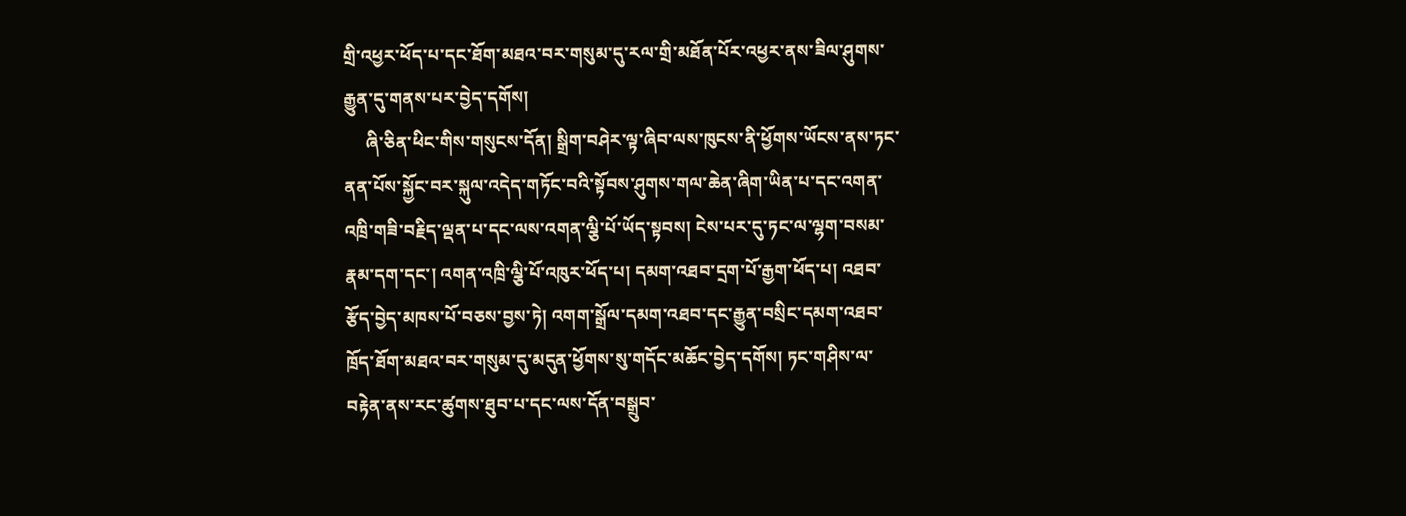གྲི་འཕྱར་ཕོད་པ་དང་ཐོག་མཐའ་བར་གསུམ་དུ་རལ་གྲི་མཐོན་པོར་འཕྱར་ནས་ཟིལ་ཤུགས་རྒྱུན་དུ་གནས་པར་བྱེད་དགོས།
     ཞི་ཅིན་ཕིང་གིས་གསུངས་དོན། སྒྲིག་བཤེར་ལྟ་ཞིབ་ལས་ཁུངས་ནི་ཕྱོགས་ཡོངས་ནས་ཏང་ནན་པོས་སྐྱོང་བར་སྐུལ་འདེད་གཏོང་བའི་སྟོབས་ཤུགས་གལ་ཆེན་ཞིག་ཡིན་པ་དང་འགན་འཁྲི་གཟི་བརྗིད་ལྡན་པ་དང་ལས་འགན་ལྕི་པོ་ཡོད་སྟབས། ངེས་པར་དུ་ཏང་ལ་ལྷག་བསམ་རྣམ་དག་དང་། འགན་འཁྲི་ལྕི་པོ་འཁུར་ཕོད་པ། དམག་འཐབ་དྲག་པོ་རྒྱག་ཕོད་པ། འཐབ་རྩོད་བྱེད་མཁས་པོ་བཅས་བྱས་ཏེ། འགག་སྒྲོལ་དམག་འཐབ་དང་རྒྱུན་བསྲིང་དམག་འཐབ་ཁྲོད་ཐོག་མཐའ་བར་གསུམ་དུ་མདུན་ཕྱོགས་སུ་གདོང་མཆོང་བྱེད་དགོས། ཏང་གཤིས་ལ་བརྟེན་ནས་རང་ཚུགས་ཐུབ་པ་དང་ལས་དོན་བསྒྲུབ་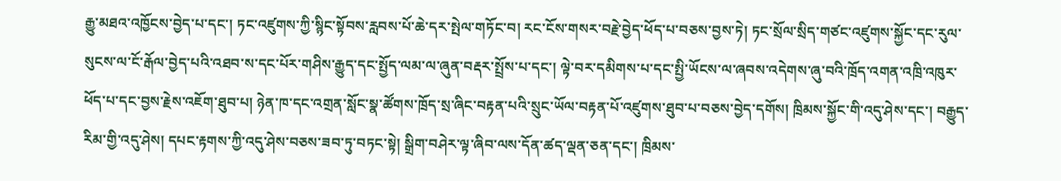རྒྱུ་མཐའ་འཁྱོངས་བྱེད་པ་དང་། ཏང་འཛུགས་ཀྱི་སྙིང་སྟོབས་རླབས་པོ་ཆེ་དར་སྤེལ་གཏོང་བ། རང་ངོས་གསར་བརྗེ་བྱེད་ཕོད་པ་བཅས་བྱས་ཏེ། ཏང་སྲོལ་སྲིད་གཙང་འཛུགས་སྐྱོང་དང་རུལ་སུངས་ལ་ངོ་རྒོལ་བྱེད་པའི་འཐབ་ས་དང་པོར་གཤིས་རྒྱུད་དང་སྤྱོད་ལམ་ལ་ཞུན་བརྡར་སྤྲོས་པ་དང་། ལྟེ་བར་དམིགས་པ་དང་སྤྱི་ཡོངས་ལ་ཞབས་འདེགས་ཞུ་བའི་ཁྲོད་འགན་འཁྲི་འཁུར་ཕོད་པ་དང་བྱས་རྗེས་འཇོག་ཐུབ་པ། ཉེན་ཁ་དང་འགྲན་སློང་སྣ་ཚོགས་ཁྲོད་སྲ་ཞིང་བརྟན་པའི་སྲུང་ཡོལ་བརྟན་པོ་འཛུགས་ཐུབ་པ་བཅས་བྱེད་དགོས། ཁྲིམས་སྐྱོང་གི་འདུ་ཤེས་དང་། བརྒྱུད་རིམ་གྱི་འདུ་ཤེས། དཔང་རྟགས་ཀྱི་འདུ་ཤེས་བཅས་ཟབ་ཏུ་བཏང་སྟེ། སྒྲིག་བཤེར་ལྟ་ཞིབ་ལས་དོན་ཚད་ལྡན་ཅན་དང་། ཁྲིམས་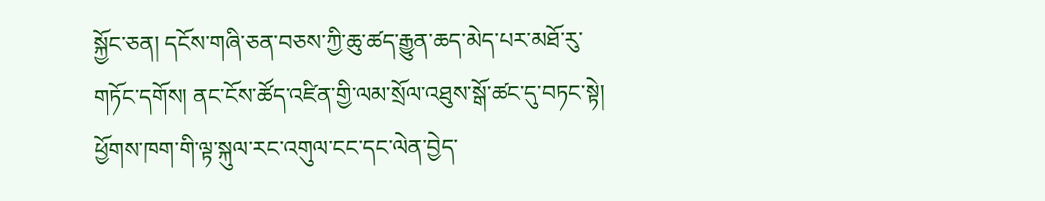སྐྱོང་ཅན། དངོས་གཞི་ཅན་བཅས་ཀྱི་ཆུ་ཚད་རྒྱུན་ཆད་མེད་པར་མཐོ་རུ་གཏོང་དགོས། ནང་ངོས་ཚོད་འཛིན་གྱི་ལམ་སྲོལ་འཐུས་སྒོ་ཚང་དུ་བཏང་སྟེ། ཕྱོགས་ཁག་གི་ལྟ་སྐུལ་རང་འགུལ་ངང་དང་ལེན་བྱེད་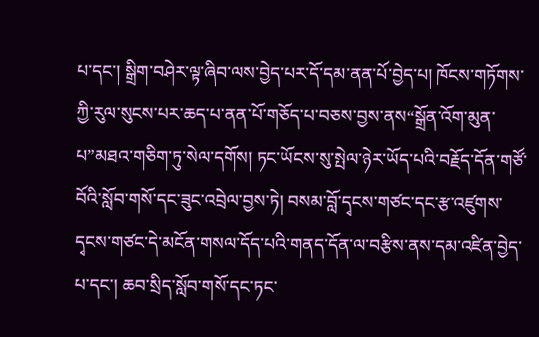པ་དང་། སྒྲིག་བཤེར་ལྟ་ཞིབ་ལས་བྱེད་པར་དོ་དམ་ནན་པོ་བྱེད་པ། ཁོངས་གཏོགས་ཀྱི་རུལ་སུངས་པར་ཆད་པ་ནན་པོ་གཅོད་པ་བཅས་བྱས་ནས“སྒྲོན་འོག་མུན་པ”མཐའ་གཅིག་ཏུ་སེལ་དགོས། ཏང་ཡོངས་སུ་སྤེལ་ཉེར་ཡོད་པའི་བརྗོད་དོན་གཙོ་བོའི་སློབ་གསོ་དང་ཟུང་འབྲེལ་བྱས་ཏེ། བསམ་བློ་དྭངས་གཙང་དང་རྩ་འཛུགས་དྭངས་གཙང་དེ་མངོན་གསལ་དོད་པའི་གནད་དོན་ལ་བརྩིས་ནས་དམ་འཛིན་བྱེད་པ་དང་། ཆབ་སྲིད་སློབ་གསོ་དང་ཏང་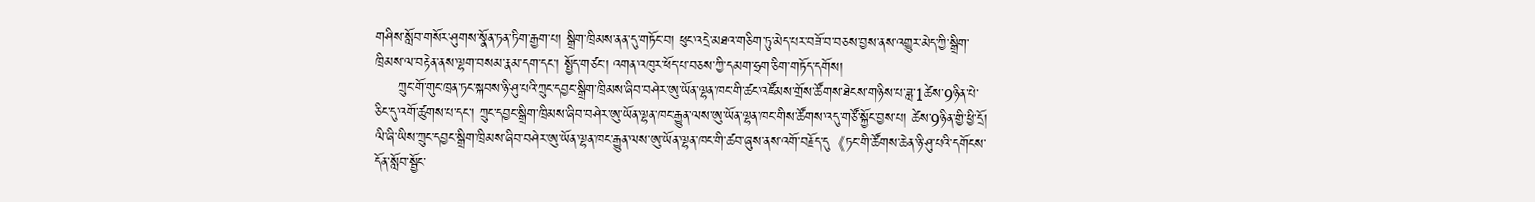གཤིས་སློབ་གསོར་ཤུགས་སྣོན་ཏན་ཏིག་རྒྱག་པ། སྒྲིག་ཁྲིམས་ནན་དུ་གཏོང་བ། ཕུང་འདྲེ་མཐའ་གཅིག་ཏུ་མེད་པར་བཟོ་བ་བཅས་བྱས་ནས་འགྱུར་མེད་ཀྱི་སྒྲིག་ཁྲིམས་ལ་བརྟེན་ནས་ལྷག་བསམ་རྣམ་དག་དང་། སྤྱོད་གཙང་། འགན་འཁུར་ཕོད་པ་བཅས་ཀྱི་དམག་ཧྲག་ཅིག་གཏོད་དགོས།
     ཀྲུང་གོ་གུང་ཁྲན་ཏང་སྐབས་ཉི་ཤུ་པའི་ཀྲུང་དབྱང་སྒྲིག་ཁྲིམས་ཞིབ་བཤེར་ཨུ་ཡོན་ལྷན་ཁང་གི་ཚང་འཛོམས་གྲོས་ཚོགས་ཐེངས་གཉིས་པ་ཟླ་1ཚེས་9ཉིན་པེ་ཅིང་དུ་འགོ་ཚུགས་པ་དང་། ཀྲུང་དབྱང་སྒྲིག་ཁྲིམས་ཞིབ་བཤེར་ཨུ་ཡོན་ལྷན་ཁང་རྒྱུན་ལས་ཨུ་ཡོན་ལྷན་ཁང་གིས་ཚོགས་འདུ་གཙོ་སྐྱོང་བྱས་པ། ཚེས་9ཉིན་གྱི་ཕྱི་དྲོ། ལི་ཞི་ཡིས་ཀྲུང་དབྱང་སྒྲིག་ཁྲིམས་ཞིབ་བཤེར་ཨུ་ཡོན་ལྷན་ཁང་རྒྱུན་ལས་ཨུ་ཡོན་ལྷན་ཁང་གི་ཚབ་ཞུས་ནས་འགོ་བརྗོད་དུ《ཏང་གི་ཚོགས་ཆེན་ཉི་ཤུ་པའི་དགོངས་དོན་སློབ་སྦྱོང་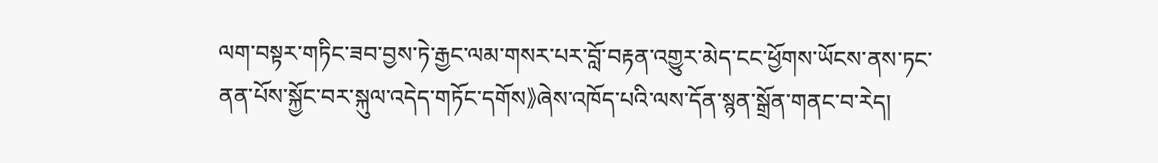ལག་བསྟར་གཏིང་ཟབ་བྱས་ཏེ་རྒྱང་ལམ་གསར་པར་བློ་བརྟན་འགྱུར་མེད་ངང་ཕྱོགས་ཡོངས་ནས་ཏང་ནན་པོས་སྐྱོང་བར་སྐུལ་འདེད་གཏོང་དགོས》ཞེས་འཁོད་པའི་ལས་དོན་སྙན་སྒྲོན་གནང་བ་རེད།